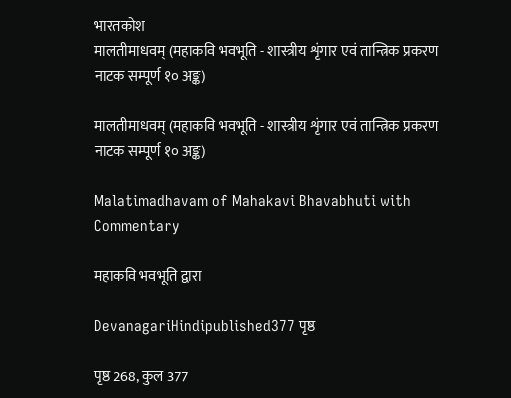भारतकोश
मालतीमाधवम् (महाकवि भवभूति - शास्त्रीय शृंगार एवं तान्त्रिक प्रकरण नाटक सम्पूर्ण १० अङ्क)

मालतीमाधवम् (महाकवि भवभूति - शास्त्रीय शृंगार एवं तान्त्रिक प्रकरण नाटक सम्पूर्ण १० अङ्क)

Malatimadhavam of Mahakavi Bhavabhuti with Commentary

महाकवि भवभूति द्वारा

DevanagariHindipublished377 पृष्ठ

पृष्ठ 268, कुल 377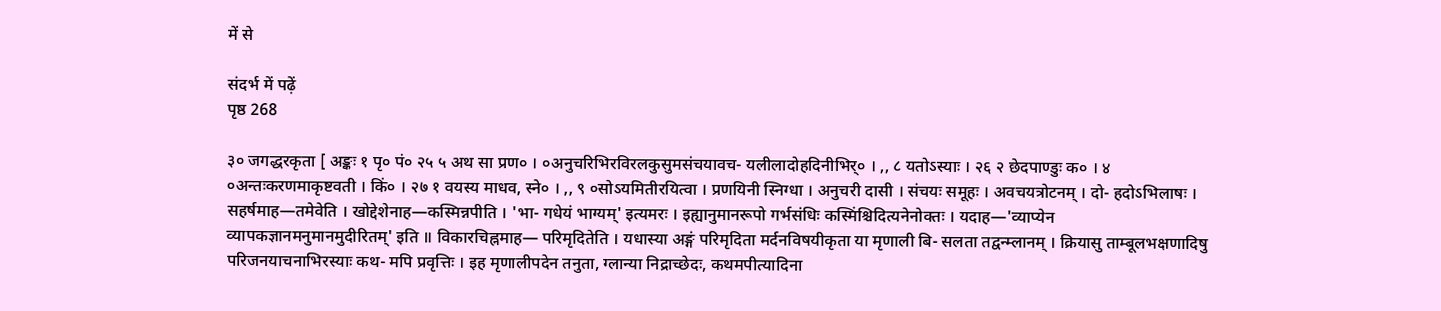में से

संदर्भ में पढ़ें
पृष्ठ 268

३० जगद्धरकृता [ अङ्कः १ पृ० पं० २५ ५ अथ सा प्रण० । ०अनुचरिभिरविरलकुसुमसंचयावच- यलीलादोहदिनीभिर्० । ,, ८ यतोऽस्याः । २६ २ छेदपाण्डुः क० । ४ ०अन्तःकरणमाकृष्टवती । किं० । २७ १ वयस्य माधव, स्ने० । ,, ९ ०सोऽयमितीरयित्वा । प्रणयिनी स्निग्धा । अनुचरी दासी । संचयः समूहः । अवचयत्रोटनम् । दो- हदोऽभिलाषः । सहर्षमाह—तमेवेति । खोद्देशेनाह—कस्मिन्नपीति । 'भा- गधेयं भाग्यम्' इत्यमरः । इह्यानुमानरूपो गर्भसंधिः कस्मिंश्चिदित्यनेनोक्तः । यदाह—'व्याप्येन व्यापकज्ञानमनुमानमुदीरितम्' इति ॥ विकारचिह्नमाह— परिमृदितेति । यधास्या अङ्गं परिमृदिता मर्दनविषयीकृता या मृणाली बि- सलता तद्वन्म्लानम् । क्रियासु ताम्बूलभक्षणादिषु परिजनयाचनाभिरस्याः कथ- मपि प्रवृत्तिः । इह मृणालीपदेन तनुता, ग्लान्या निद्राच्छेदः, कथमपीत्यादिना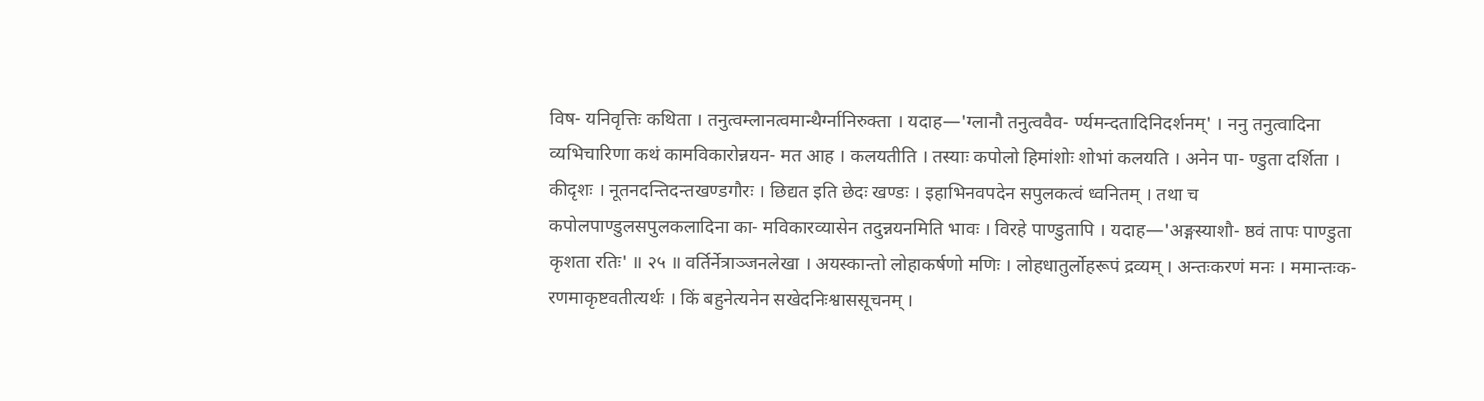विष- यनिवृत्तिः कथिता । तनुत्वम्लानत्वमान्थैर्ग्नानिरुक्ता । यदाह—'ग्लानौ तनुत्ववैव- र्ण्यमन्दतादिनिदर्शनम्' । ननु तनुत्वादिना व्यभिचारिणा कथं कामविकारोन्नयन- मत आह । कलयतीति । तस्याः कपोलो हिमांशोः शोभां कलयति । अनेन पा- ण्डुता दर्शिता । कीदृशः । नूतनदन्तिदन्तखण्डगौरः । छिद्यत इति छेदः खण्डः । इहाभिनवपदेन सपुलकत्वं ध्वनितम् । तथा च कपोलपाण्डुलसपुलकलादिना का- मविकारव्यासेन तदुन्नयनमिति भावः । विरहे पाण्डुतापि । यदाह—'अङ्गस्याशौ- ष्ठवं तापः पाण्डुता कृशता रतिः' ॥ २५ ॥ वर्तिर्नेत्राञ्जनलेखा । अयस्कान्तो लोहाकर्षणो मणिः । लोहधातुर्लोहरूपं द्रव्यम् । अन्तःकरणं मनः । ममान्तःक- रणमाकृष्टवतीत्यर्थः । किं बहुनेत्यनेन सखेदनिःश्वाससूचनम् ।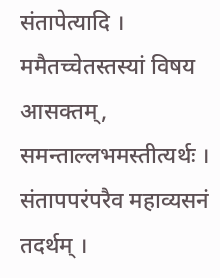संतापेत्यादि । ममैतच्चेतस्तस्यां विषय आसक्तम्, समन्ताल्लभमस्तीत्यर्थः । संतापपरंपरैव महाव्यसनं तदर्थम् ।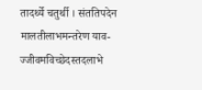तादर्थ्ये चतुर्थी । संततिपदेन मालतीलाभमन्तरेण याव- ज्जीवमविच्छेदस्तदलाभे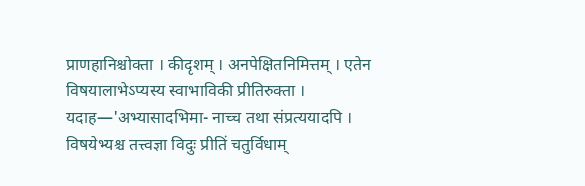प्राणहानिश्चोक्ता । कीदृशम् । अनपेक्षितनिमित्तम् । एतेन विषयालाभेऽप्यस्य स्वाभाविकी प्रीतिरुक्ता । यदाह—'अभ्यासादभिमा- नाच्च तथा संप्रत्ययादपि । विषयेभ्यश्च तत्त्वज्ञा विदुः प्रीतिं चतुर्विधाम्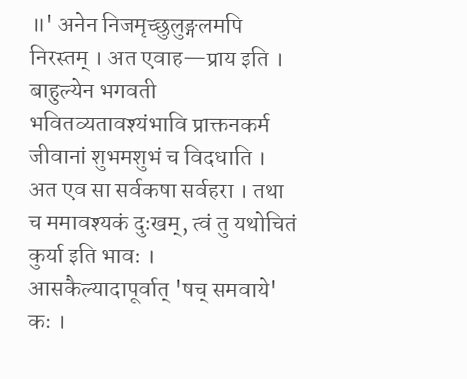॥' अनेन निजमृच्छुलुङ्गलमपि निरस्तम् । अत एवाह—प्राय इति । बाहुल्येन भगवती भवितव्यतावश्यंभावि प्राक्तनकर्म जीवानां शुभमशुभं च विदधाति । अत एव सा सर्वकषा सर्वहरा । तथा च ममावश्यकं दुःखम्, त्वं तु यथोचितं कुर्या इति भावः । आसकैल्यादापूर्वात् 'षच् समवाये' कः ।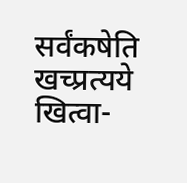सर्वंकषेति खच्प्रत्यये खित्वा-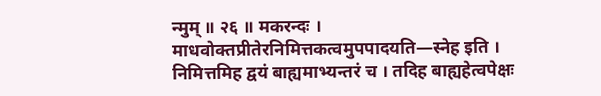न्मुम् ॥ २६ ॥ मकरन्दः । माधवोक्तप्रीतेरनिमित्तकत्वमुपपादयति—स्नेह इति । निमित्तमिह द्वयं बाह्यमाभ्यन्तरं च । तदिह बाह्यहेत्वपेक्षः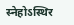स्नेहोऽस्थिर